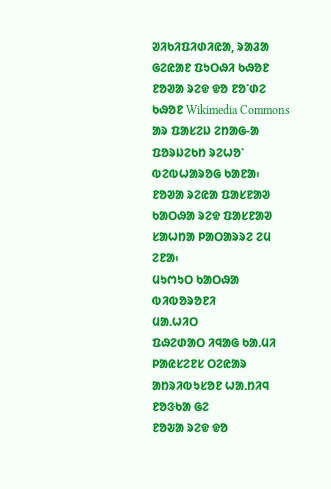ᱣᱤᱠᱤᱯᱤᱰᱤᱭᱟ, ᱨᱟᱲᱟ ᱜᱮᱭᱟᱱ ᱯᱩᱛᱷᱤ ᱠᱷᱚᱱ
ᱱᱚᱣᱟ ᱨᱮᱫ ᱫᱚ ᱱᱚᱸᱰᱮ ᱠᱷᱚᱱ Wikimedia Commons ᱟᱨ ᱯᱟᱥᱮᱡ ᱮᱴᱟᱜ-ᱟ ᱯᱚᱨᱡᱮᱠᱴ ᱨᱮᱦᱚᱸ ᱵᱮᱵᱦᱟᱨᱚᱜ ᱠᱟᱱᱟ᱾ ᱱᱚᱣᱟ ᱨᱮᱭᱟ ᱯᱟᱥᱱᱟᱣ ᱠᱟᱛᱷᱟ ᱨᱮᱫ ᱯᱟᱥᱱᱟᱣ ᱥᱟᱦᱴᱟ ᱞᱟᱛᱟᱨᱨᱮ ᱮᱢ ᱮᱱᱟ᱾
ᱢᱩᱬᱩᱛ ᱠᱟᱛᱷᱟ
ᱵᱤᱵᱚᱨᱚᱱᱤ
ᱢᱟᱹᱦᱤᱛ
ᱯᱷᱮᱰᱟᱛ ᱤᱧᱟᱜ ᱠᱟᱹᱢᱤ
ᱞᱟᱭᱥᱮᱱᱥ ᱛᱮᱭᱟᱨ
ᱟᱴᱨᱤᱵᱩᱥᱚᱱ ᱦᱟᱹᱴᱤᱧ ᱱᱚᱝᱠᱟ ᱜᱮ
ᱱᱚᱶᱟ ᱨᱮᱫ ᱫᱚ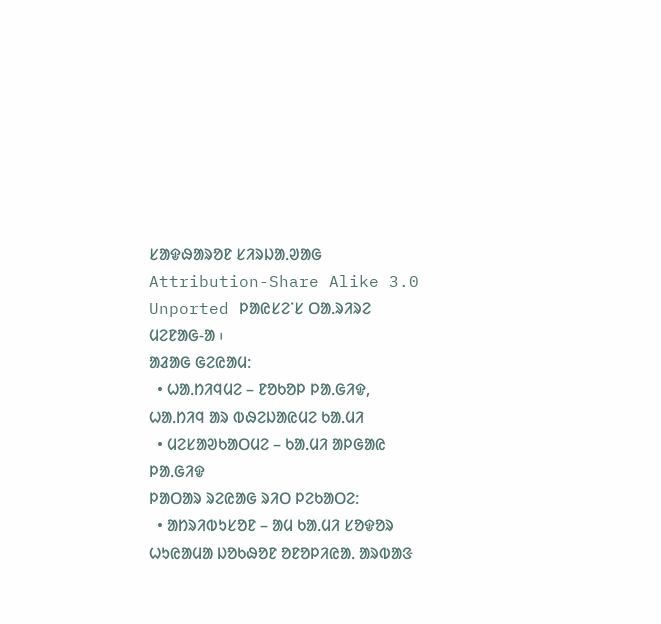ᱥᱟᱫᱷᱟᱨᱚᱱ ᱥᱤᱨᱡᱟᱹᱣᱟᱜ Attribution-Share Alike 3.0 Unported ᱞᱟᱭᱥᱮᱸᱥ ᱛᱟᱹᱨᱤᱨᱮ ᱢᱮᱱᱟᱜ-ᱟ ᱾
ᱟᱲᱟᱜ ᱜᱮᱭᱟᱢ:
  • ᱦᱟᱹᱴᱤᱧᱢᱮ – ᱱᱚᱠᱚᱞ ᱞᱟᱹᱜᱤᱫ, ᱦᱟᱹᱴᱤᱧ ᱟᱨ ᱵᱷᱮᱡᱟᱭᱢᱮ ᱠᱟᱹᱢᱤ
  • ᱢᱮᱥᱟᱣᱠᱟᱛᱢᱮ – ᱠᱟᱹᱢᱤ ᱟᱞᱜᱟᱭ ᱞᱟᱹᱜᱤᱫ
ᱞᱟᱛᱟᱨ ᱨᱮᱭᱟᱜ ᱨᱤᱛ ᱞᱮᱠᱟᱛᱮ:
  • ᱟᱴᱨᱤᱵᱩᱥᱚᱱ – ᱟᱢ ᱠᱟᱹᱢᱤ ᱥᱚᱫᱚᱨ ᱦᱩᱭᱟᱢᱟ ᱡᱚᱠᱷᱚᱱ ᱚᱱᱚᱞᱤᱭᱟᱹ ᱟᱨᱵᱟᱝ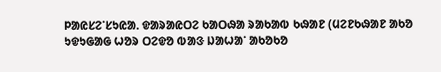ᱞᱟᱭᱥᱮᱸᱥᱩᱭᱟᱹ ᱫᱟᱨᱟᱭᱛᱮ ᱠᱟᱛᱷᱟ ᱨᱟᱠᱟᱵ ᱠᱷᱟᱱ (ᱢᱮᱱᱠᱷᱟᱱ ᱟᱠᱚ ᱩᱫᱩᱜᱟᱜ ᱦᱚᱨ ᱛᱮᱫᱚ ᱵᱟᱝ ᱡᱟᱦᱟᱸ ᱟᱠᱚᱠᱚ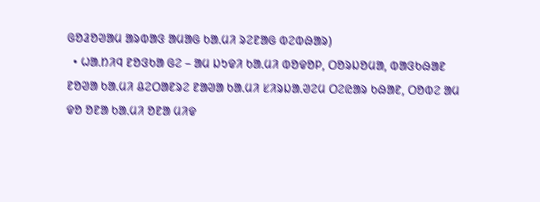ᱜᱚᱲᱚᱣᱟᱢ ᱟᱨᱵᱟᱝ ᱟᱢᱟᱜ ᱠᱟᱹᱢᱤ ᱨᱮᱱᱟᱜ ᱵᱮᱵᱷᱟᱨ)
  • ᱦᱟᱹᱴᱤᱧ ᱱᱚᱝᱠᱟ ᱜᱮ – ᱟᱢ ᱡᱩᱫᱤ ᱠᱟᱹᱢᱤ ᱵᱚᱫᱚᱞ, ᱛᱚᱨᱡᱚᱢᱟ, ᱵᱟᱝᱠᱷᱟᱱ ᱱᱚᱣᱟ ᱠᱟᱹᱢᱤ ᱪᱮᱛᱟᱱᱨᱮ ᱱᱟᱣᱟ ᱠᱟᱹᱢᱤ ᱥᱤᱨᱡᱟᱹᱣᱮᱢ ᱛᱮᱭᱟᱨ ᱠᱷᱟᱱ, ᱛᱚᱵᱮ ᱟᱢ ᱫᱚ ᱚᱱᱟ ᱠᱟᱹᱢᱤ ᱚᱱᱟ ᱢᱤᱫ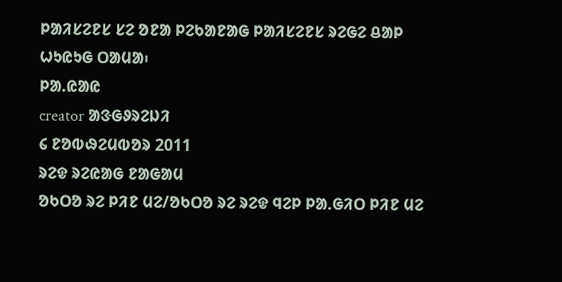ᱞᱟᱤᱥᱮᱱᱥ ᱥᱮ ᱚᱱᱟ ᱞᱮᱠᱟᱱᱟᱜ ᱞᱟᱤᱥᱮᱱᱥ ᱨᱮᱜᱮ ᱪᱟᱞ ᱦᱩᱭᱩᱜ ᱛᱟᱢᱟ᱾
ᱞᱟ.ᱭᱟᱭ
creator ᱟᱝᱜᱽᱨᱮᱡᱤ
᱔ ᱱᱚᱵᱷᱮᱢᱵᱚᱨ 2011
ᱨᱮᱫ ᱨᱮᱭᱟᱜ ᱱᱟᱜᱟᱢ
ᱚᱠᱛᱚ ᱨᱮ ᱞᱤᱱ ᱢᱮ/ᱚᱠᱛᱚ ᱨᱮ ᱨᱮᱫ ᱧᱮᱞ ᱞᱟᱹᱜᱤᱛ ᱞᱤᱱ ᱢᱮ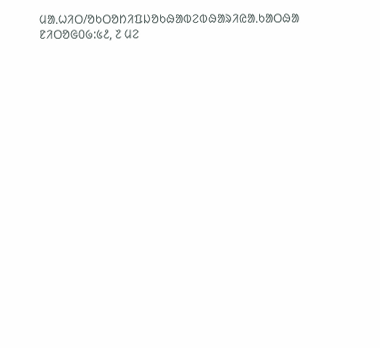ᱢᱟᱹᱦᱤᱛ/ᱚᱠᱛᱚᱴᱤᱯᱡᱚᱠᱷᱟᱵᱮᱵᱷᱟᱨᱤᱭᱟᱹᱠᱟᱛᱷᱟ
ᱱᱤᱛᱚᱜ᱐᱙:᱕᱒, ᱗ ᱢᱮ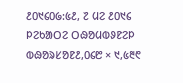᱒᱐᱑᱔᱐᱙:᱕᱒, ᱗ ᱢᱮ ᱒᱐᱑᱔ ᱞᱮᱠᱟᱛᱮ ᱛᱷᱚᱢᱵᱽᱱᱮᱞ ᱵᱷᱚᱨᱥᱚᱱ᱒,᱐᱔᱘ × ᱑,᱕᱓᱖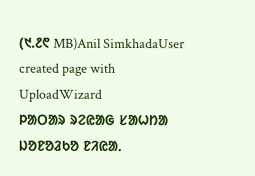(᱑.᱒᱖ MB)Anil SimkhadaUser created page with UploadWizard
ᱞᱟᱛᱟᱨ ᱨᱮᱭᱟᱜ ᱥᱟᱦᱴᱟ ᱡᱚᱱᱚᱲᱠᱚ ᱱᱤᱭᱟᱹ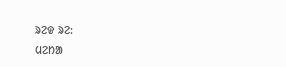ᱨᱮᱫ ᱨᱮ:
ᱢᱮᱴᱟ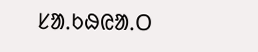ᱥᱟᱹᱠᱷᱭᱟᱹᱛ